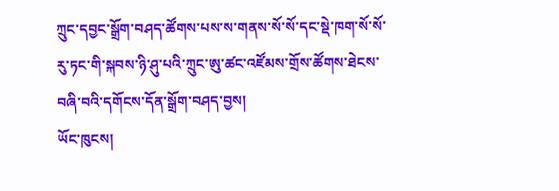ཀྲུང་དབྱང་སྒྲོག་བཤད་ཚོགས་པས་ས་གནས་སོ་སོ་དང་སྡེ་ཁག་སོ་སོ་རུ་ཏང་གི་སྐབས་ཉི་ཤུ་པའི་ཀྲུང་ཨུ་ཚང་འཛོམས་གྲོས་ཚོགས་ཐེངས་བཞི་བའི་དགོངས་དོན་སྒྲོག་བཤད་བྱས།
ཡོང་ཁུངས།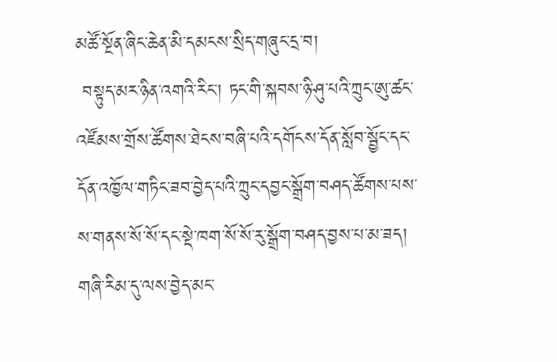མཚོ་སྔོན་ཞིང་ཆེན་མི་དམངས་སྲིད་གཞུང་དྲ་བ།
 བསྟུད་མར་ཉིན་འགའི་རིང་། ཏང་གི་སྐབས་ཉི་ཤུ་པའི་ཀྲུང་ཨུ་ཚང་འཛོམས་གྲོས་ཚོགས་ཐེངས་བཞི་པའི་དགོངས་དོན་སློབ་སྦྱོང་དང་དོན་འཁྱོལ་གཏིང་ཟབ་བྱེད་པའི་ཀྲུང་དབྱང་སྒྲོག་བཤད་ཚོགས་པས་ས་གནས་སོ་སོ་དང་སྡེ་ཁག་སོ་སོ་རུ་སྒྲོག་བཤད་བྱས་པ་མ་ཟད། གཞི་རིམ་དུ་ལས་བྱེད་མང་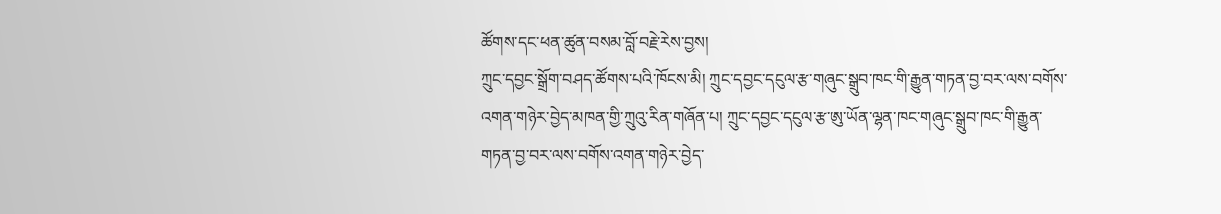ཚོགས་དང་ཕན་ཚུན་བསམ་བློ་བརྗེ་རེས་བྱས།
ཀྲུང་དབྱང་སྒྲོག་བཤད་ཚོགས་པའི་ཁོངས་མི། ཀྲུང་དབྱང་དངུལ་རྩ་གཞུང་སྒྲུབ་ཁང་གི་རྒྱུན་གཏན་བྱ་བར་ལས་བགོས་འགན་གཉེར་བྱེད་མཁན་གྱི་ཀྲུའུ་རིན་གཞོན་པ། ཀྲུང་དབྱང་དངུལ་རྩ་ཨུ་ཡོན་ལྷན་ཁང་གཞུང་སྒྲུབ་ཁང་གི་རྒྱུན་གཏན་བྱ་བར་ལས་བགོས་འགན་གཉེར་བྱེད་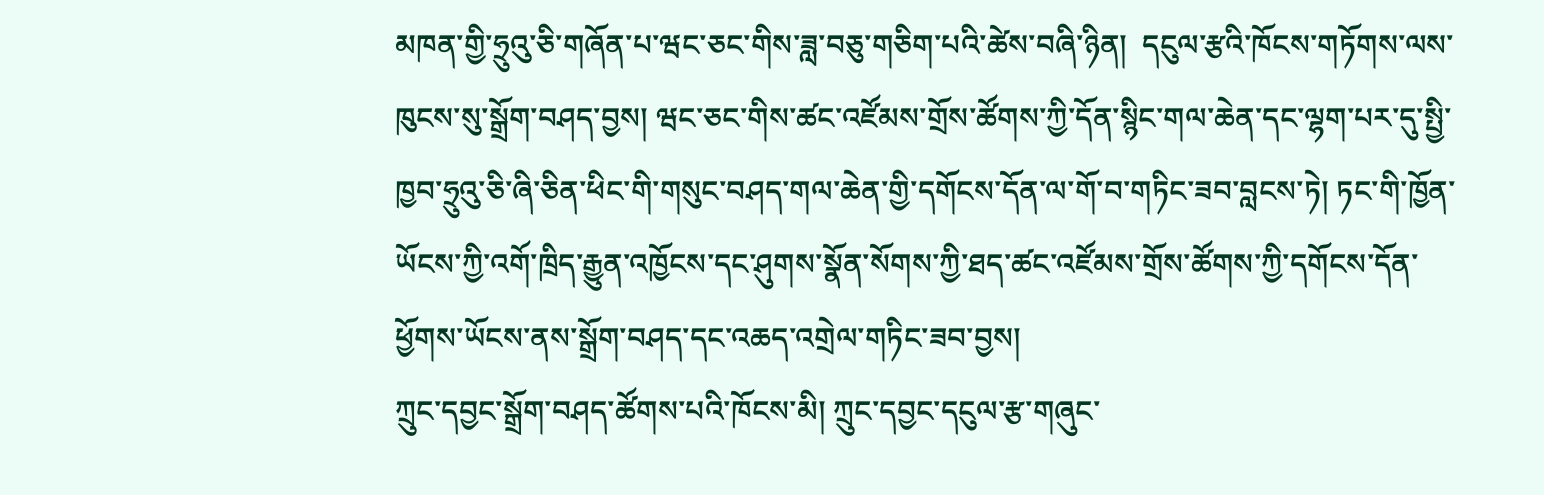མཁན་གྱི་ཧྲུའུ་ཅི་གཞོན་པ་ཝང་ཅང་གིས་ཟླ་བཅུ་གཅིག་པའི་ཚེས་བཞི་ཉིན།  དངུལ་རྩའི་ཁོངས་གཏོགས་ལས་ཁུངས་སུ་སྒྲོག་བཤད་བྱས། ཝང་ཅང་གིས་ཚང་འཛོམས་གྲོས་ཚོགས་ཀྱི་དོན་སྙིང་གལ་ཆེན་དང་ལྷག་པར་དུ་སྤྱི་ཁྱབ་ཧྲུའུ་ཅི་ཞི་ཅིན་ཕིང་གི་གསུང་བཤད་གལ་ཆེན་གྱི་དགོངས་དོན་ལ་གོ་བ་གཏིང་ཟབ་བླངས་ཏེ། ཏང་གི་ཁྱོན་ཡོངས་ཀྱི་འགོ་ཁྲིད་རྒྱུན་འཁྱོངས་དང་ཤུགས་སྣོན་སོགས་ཀྱི་ཐད་ཚང་འཛོམས་གྲོས་ཚོགས་ཀྱི་དགོངས་དོན་ཕྱོགས་ཡོངས་ནས་སྒྲོག་བཤད་དང་འཆད་འགྲེལ་གཏིང་ཟབ་བྱས།
ཀྲུང་དབྱང་སྒྲོག་བཤད་ཚོགས་པའི་ཁོངས་མི། ཀྲུང་དབྱང་དངུལ་རྩ་གཞུང་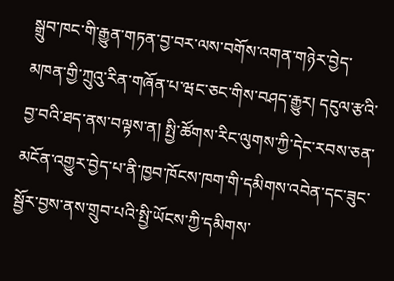སྒྲུབ་ཁང་གི་རྒྱུན་གཏན་བྱ་བར་ལས་བགོས་འགན་གཉེར་བྱེད་མཁན་གྱི་ཀྲུའུ་རིན་གཞོན་པ་ཝང་ཅང་གིས་བཤད་རྒྱུར། དངུལ་རྩའི་བྱ་བའི་ཐད་ནས་བལྟས་ན། སྤྱི་ཚོགས་རིང་ལུགས་ཀྱི་དེང་རབས་ཅན་མངོན་འགྱུར་བྱེད་པ་ནི་ཁྱབ་ཁོངས་ཁག་གི་དམིགས་འབེན་དང་ཟུང་སྦྱོར་བྱས་ནས་གྲུབ་པའི་སྤྱི་ཡོངས་ཀྱི་དམིགས་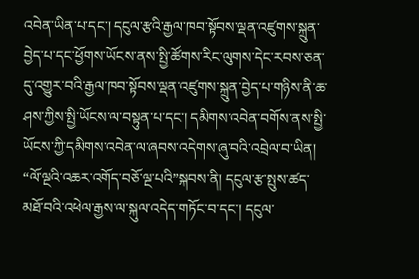འབེན་ཡིན་པ་དང་། དངུལ་རྩའི་རྒྱལ་ཁབ་སྟོབས་ལྡན་འཛུགས་སྐྲུན་བྱེད་པ་དང་ཕྱོགས་ཡོངས་ནས་སྤྱི་ཚོགས་རིང་ལུགས་དེང་རབས་ཅན་དུ་འགྱུར་བའི་རྒྱལ་ཁབ་སྟོབས་ལྡན་འཛུགས་སྐྲུན་བྱེད་པ་གཉིས་ནི་ཆ་ཤས་ཀྱིས་སྤྱི་ཡོངས་ལ་བསྟུན་པ་དང་། དམིགས་འབེན་བགོས་ནས་སྤྱི་ཡོངས་ཀྱི་དམིགས་འབེན་ལ་ཞབས་འདེགས་ཞུ་བའི་འབྲེལ་བ་ཡིན། “ལོ་ལྔའི་འཆར་འགོད་བཅོ་ལྔ་པའི”སྐབས་ནི། དངུལ་རྩ་སྤུས་ཚད་མཐོ་བའི་འཕེལ་རྒྱས་ལ་སྐུལ་འདེད་གཏོང་བ་དང་། དངུལ་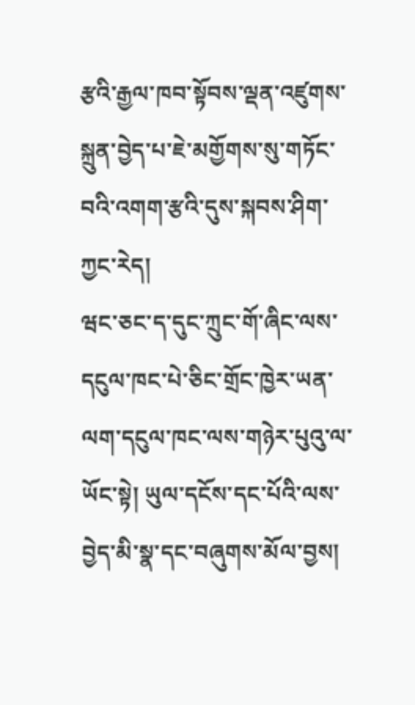རྩའི་རྒྱལ་ཁབ་སྟོབས་ལྡན་འཛུགས་སྐྲུན་བྱེད་པ་ཇེ་མགྱོགས་སུ་གཏོང་བའི་འགག་རྩའི་དུས་སྐབས་ཤིག་ཀྱང་རེད།
ཝང་ཅང་ད་དུང་ཀྲུང་གོ་ཞིང་ལས་དངུལ་ཁང་པེ་ཅིང་གྲོང་ཁྱེར་ཡན་ལག་དངུལ་ཁང་ལས་གཉེར་པུའུ་ལ་ཡོང་སྟེ། ཡུལ་དངོས་དང་པོའི་ལས་བྱེད་མི་སྣ་དང་བཞུགས་མོལ་བྱས།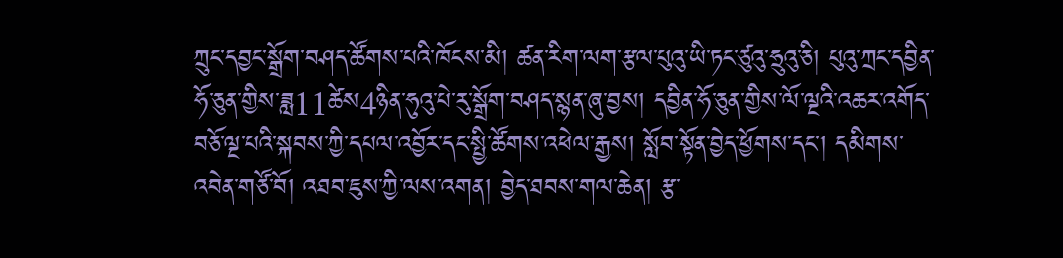ཀྲུང་དབྱང་སྒྲོག་བཤད་ཚོགས་པའི་ཁོངས་མི། ཚན་རིག་ལག་རྩལ་པུའུ་ཡི་ཏང་ཙུའུ་ཧྲུའུ་ཅི། པུའུ་ཀྲང་དབྱིན་ཧོ་ཅུན་གྱིས་ཟླ11ཚེས4ཉིན་ཧུའུ་པེ་རུ་སྒྲོག་བཤད་སྙན་ཞུ་བྱས། དབྱིན་ཧོ་ཅུན་གྱིས་ལོ་ལྔའི་འཆར་འགོད་བཅོ་ལྔ་པའི་སྐབས་ཀྱི་དཔལ་འབྱོར་དང་སྤྱི་ཚོགས་འཕེལ་རྒྱས། སློབ་སྟོན་བྱེད་ཕྱོགས་དང་། དམིགས་འབེན་གཙོ་བོ། འཐབ་ཇུས་ཀྱི་ལས་འགན། བྱེད་ཐབས་གལ་ཆེན། རྩ་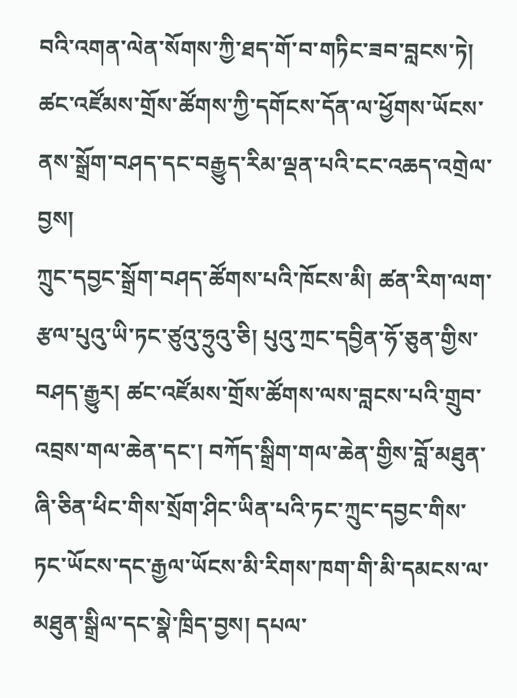བའི་འགན་ལེན་སོགས་ཀྱི་ཐད་གོ་བ་གཏིང་ཟབ་བླངས་ཏེ། ཚང་འཛོམས་གྲོས་ཚོགས་ཀྱི་དགོངས་དོན་ལ་ཕྱོགས་ཡོངས་ནས་སྒྲོག་བཤད་དང་བརྒྱུད་རིམ་ལྡན་པའི་ངང་འཆད་འགྲེལ་བྱས།
ཀྲུང་དབྱང་སྒྲོག་བཤད་ཚོགས་པའི་ཁོངས་མི། ཚན་རིག་ལག་རྩལ་པུའུ་ཡི་ཏང་ཙུའུ་ཧྲུའུ་ཅི། པུའུ་ཀྲང་དབྱིན་ཧོ་ཅུན་གྱིས་བཤད་རྒྱུར། ཚང་འཛོམས་གྲོས་ཚོགས་ལས་བླངས་པའི་གྲུབ་འབྲས་གལ་ཆེན་དང་། བཀོད་སྒྲིག་གལ་ཆེན་གྱིས་བློ་མཐུན་ཞི་ཅིན་ཕིང་གིས་སྲོག་ཤིང་ཡིན་པའི་ཏང་ཀྲུང་དབྱང་གིས་ཏང་ཡོངས་དང་རྒྱལ་ཡོངས་མི་རིགས་ཁག་གི་མི་དམངས་ལ་མཐུན་སྒྲིལ་དང་སྣེ་ཁྲིད་བྱས། དཔལ་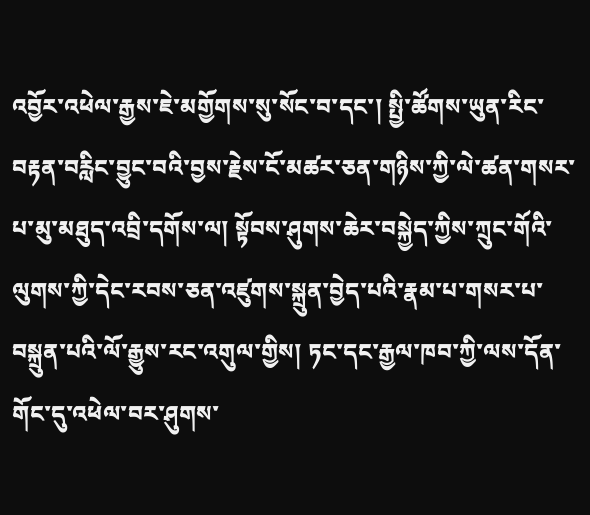འབྱོར་འཕེལ་རྒྱས་ཇེ་མགྱོགས་སུ་སོང་བ་དང་། སྤྱི་ཚོགས་ཡུན་རིང་བརྟན་བརླིང་བྱུང་བའི་བྱས་རྗེས་ངོ་མཚར་ཅན་གཉིས་ཀྱི་ལེ་ཚན་གསར་པ་མུ་མཐུད་འབྲི་དགོས་ལ། སྟོབས་ཤུགས་ཆེར་བསྐྱེད་ཀྱིས་ཀྲུང་གོའི་ལུགས་ཀྱི་དེང་རབས་ཅན་འཛུགས་སྐྲུན་བྱེད་པའི་རྣམ་པ་གསར་པ་བསྐྲུན་པའི་ལོ་རྒྱུས་རང་འགུལ་གྱིས། ཏང་དང་རྒྱལ་ཁབ་ཀྱི་ལས་དོན་གོང་དུ་འཕེལ་བར་ཤུགས་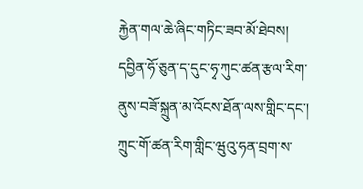རྐྱེན་གལ་ཆེ་ཞིང་གཏིང་ཟབ་མོ་ཐེབས།
དབྱིན་ཧོ་ཅུན་ད་དུང་ཧྭ་ཀུང་ཚན་རྩལ་རིག་ནུས་བཟོ་སྐྲུན་མ་འོངས་ཐོན་ལས་གླིང་དང་། ཀྲུང་གོ་ཚན་རིག་གླིང་ཝུའུ་ཧན་བྲག་ས་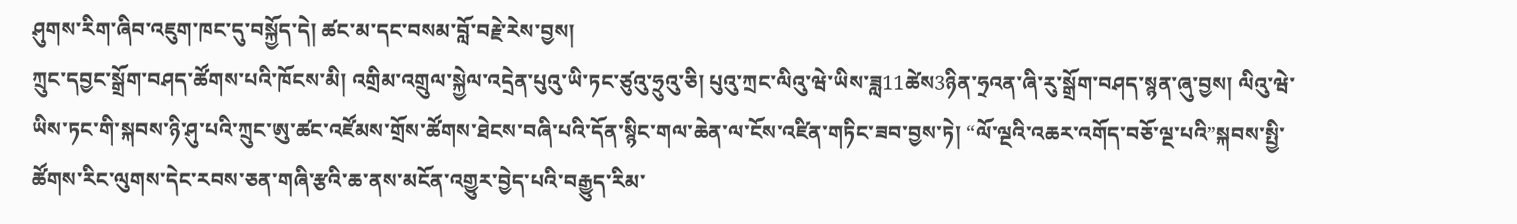ཤུགས་རིག་ཞིབ་འཇུག་ཁང་དུ་བསྐྱོད་དེ། ཚང་མ་དང་བསམ་བློ་བརྗེ་རེས་བྱས།
ཀྲུང་དབྱང་སྒྲོག་བཤད་ཚོགས་པའི་ཁོངས་མི། འགྲིམ་འགྲུལ་སྐྱེལ་འདྲེན་པུའུ་ཡི་ཏང་ཙུའུ་ཧྲུའུ་ཅི། པུའུ་ཀྲང་ལིའུ་ཝེ་ཡིས་ཟླ11ཚེས3ཉིན་ཧྲའན་ཞི་རུ་སྒྲོག་བཤད་སྙན་ཞུ་བྱས། ལིའུ་ཝེ་ཡིས་ཏང་གི་སྐབས་ཉི་ཤུ་པའི་ཀྲུང་ཨུ་ཚང་འཛོམས་གྲོས་ཚོགས་ཐེངས་བཞི་པའི་དོན་སྙིང་གལ་ཆེན་ལ་ངོས་འཛིན་གཏིང་ཟབ་བྱས་ཏེ། “ལོ་ལྔའི་འཆར་འགོད་བཅོ་ལྔ་པའི”སྐབས་སྤྱི་ཚོགས་རིང་ལུགས་དེང་རབས་ཅན་གཞི་རྩའི་ཆ་ནས་མངོན་འགྱུར་བྱེད་པའི་བརྒྱུད་རིམ་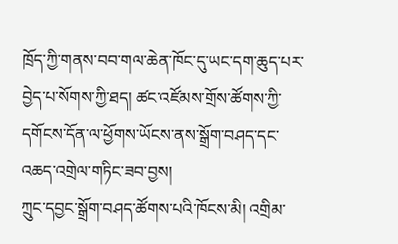ཁྲོད་ཀྱི་གནས་བབ་གལ་ཆེན་ཁོང་དུ་ཡང་དག་ཆུད་པར་བྱེད་པ་སོགས་ཀྱི་ཐད། ཚང་འཛོམས་གྲོས་ཚོགས་ཀྱི་དགོངས་དོན་ལ་ཕྱོགས་ཡོངས་ནས་སྒྲོག་བཤད་དང་འཆད་འགྲེལ་གཏིང་ཟབ་བྱས།
ཀྲུང་དབྱང་སྒྲོག་བཤད་ཚོགས་པའི་ཁོངས་མི། འགྲིམ་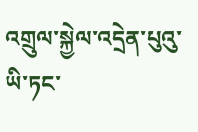འགྲུལ་སྐྱེལ་འདྲེན་པུའུ་ཡི་ཏང་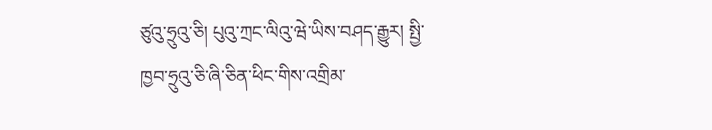ཙུའུ་ཧྲུའུ་ཅི། པུའུ་ཀྲང་ལིའུ་ཝེ་ཡིས་བཤད་རྒྱུར། སྤྱི་ཁྱབ་ཧྲུའུ་ཅི་ཞི་ཅིན་ཕིང་གིས་འགྲིམ་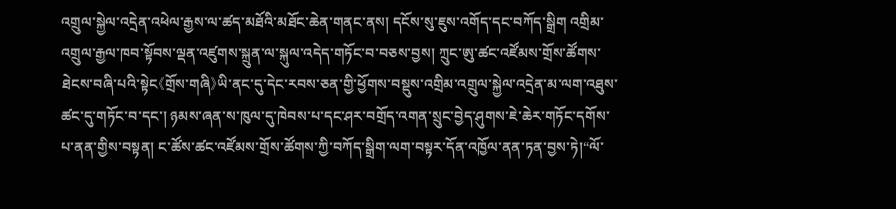འགྲུལ་སྐྱེལ་འདྲེན་འཕེལ་རྒྱས་ལ་ཚད་མཐོའི་མཐོང་ཆེན་གནང་ནས། དངོས་སུ་ཇུས་འགོད་དང་བཀོད་སྒྲིག འགྲིམ་འགྲུལ་རྒྱལ་ཁབ་སྟོབས་ལྡན་འཛུགས་སྐྲུན་ལ་སྐུལ་འདེད་གཏོང་བ་བཅས་བྱས། ཀྲུང་ཨུ་ཚང་འཛོམས་གྲོས་ཚོགས་ཐེངས་བཞི་པའི་སྟེང《གྲོས་གཞི》ཡི་ནང་དུ་དེང་རབས་ཅན་གྱི་ཕྱོགས་བསྡུས་འགྲིམ་འགྲུལ་སྐྱེལ་འདྲེན་མ་ལག་འཐུས་ཚང་དུ་གཏོང་བ་དང་། ཉམས་ཞན་ས་ཁུལ་དུ་ཁེབས་པ་དང་ཤར་བགྲོད་འགན་སྲུང་བྱེད་ཤུགས་ཇེ་ཆེར་གཏོང་དགོས་པ་ནན་གྱིས་བསྟན། ང་ཚོས་ཚང་འཛོམས་གྲོས་ཚོགས་ཀྱི་བཀོད་སྒྲིག་ལག་བསྟར་དོན་འཁྱོལ་ནན་ཏན་བྱས་ཏེ།“ལོ་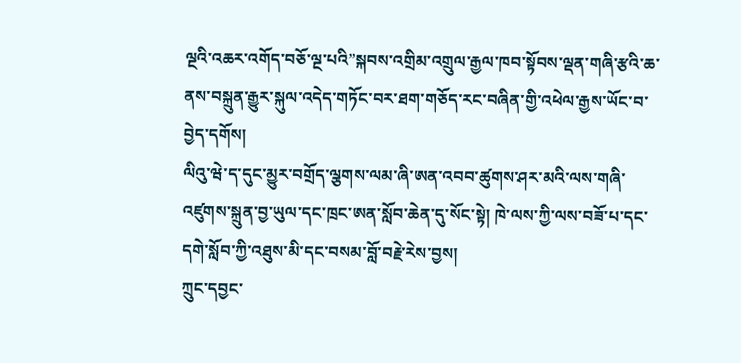ལྔའི་འཆར་འགོད་བཅོ་ལྔ་པའི”སྐབས་འགྲིམ་འགྲུལ་རྒྱལ་ཁབ་སྟོབས་ལྡན་གཞི་རྩའི་ཆ་ནས་བསྐྲུན་རྒྱུར་སྐུལ་འདེད་གཏོང་བར་ཐག་གཅོད་རང་བཞིན་གྱི་འཕེལ་རྒྱས་ཡོང་བ་བྱེད་དགོས།
ལིའུ་ཝེ་ད་དུང་མྱུར་བགྲོད་ལྕགས་ལམ་ཞི་ཨན་འབབ་ཚུགས་ཤར་མའི་ལས་གཞི་འཛུགས་སྐྲུན་བྱ་ཡུལ་དང་ཁྲང་ཨན་སློབ་ཆེན་དུ་སོང་སྟེ། ཁེ་ལས་ཀྱི་ལས་བཟོ་པ་དང་དགེ་སློབ་ཀྱི་འཐུས་མི་དང་བསམ་བློ་བརྗེ་རེས་བྱས།
ཀྲུང་དབྱང་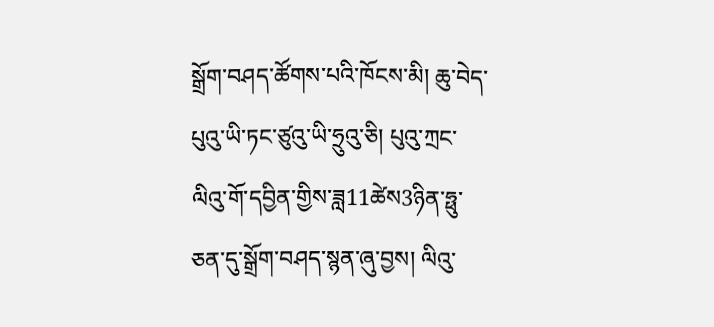སྒྲོག་བཤད་ཚོགས་པའི་ཁོངས་མི། ཆུ་བེད་པུའུ་ཡི་ཏང་ཙུའུ་ཡི་ཧྲུའུ་ཅི། པུའུ་ཀྲང་ལིའུ་གོ་དབྱིན་གྱིས་ཟླ11ཚེས3ཉིན་ཧྥུ་ཅན་དུ་སྒྲོག་བཤད་སྙན་ཞུ་བྱས། ལིའུ་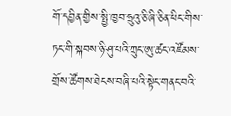གོ་དབྱིན་གྱིས་སྤྱི་ཁྱབ་ཧྲུའུ་ཅི་ཞི་ཅིན་ཕིང་གིས་ཏང་གི་སྐབས་ཉི་ཤུ་པའི་ཀྲུང་ཨུ་ཚང་འཛོམས་གྲོས་ཚོགས་ཐེངས་བཞི་པའི་སྟེང་གནང་བའི་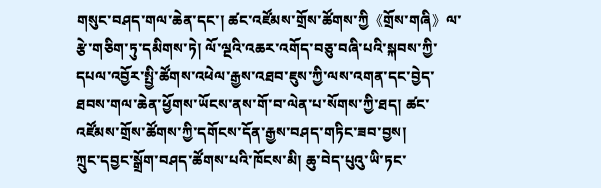གསུང་བཤད་གལ་ཆེན་དང་། ཚང་འཛོམས་གྲོས་ཚོགས་ཀྱི《གྲོས་གཞི》ལ་རྩེ་གཅིག་ཏུ་དམིགས་ཏེ། ལོ་ལྔའི་འཆར་འགོད་བཅུ་བཞི་པའི་སྐབས་ཀྱི་དཔལ་འབྱོར་སྤྱི་ཚོགས་འཕེལ་རྒྱས་འཐབ་ཇུས་ཀྱི་ལས་འགན་དང་བྱེད་ཐབས་གལ་ཆེན་ཕྱོགས་ཡོངས་ནས་གོ་བ་ལེན་པ་སོགས་ཀྱི་ཐད། ཚང་འཛོམས་གྲོས་ཚོགས་ཀྱི་དགོངས་དོན་རྒྱས་བཤད་གཏིང་ཟབ་བྱས།
ཀྲུང་དབྱང་སྒྲོག་བཤད་ཚོགས་པའི་ཁོངས་མི། ཆུ་བེད་པུའུ་ཡི་ཏང་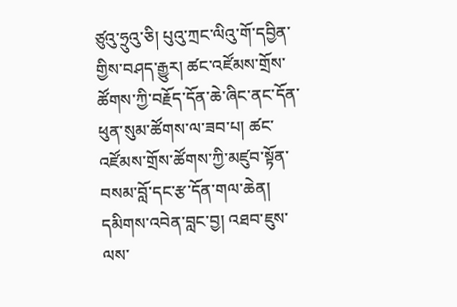ཙུའུ་ཧྲུའུ་ཅི། པུའུ་ཀྲང་ལིའུ་གོ་དབྱིན་གྱིས་བཤད་རྒྱུར། ཚང་འཛོམས་གྲོས་ཚོགས་ཀྱི་བརྗོད་དོན་ཆེ་ཞིང་ནང་དོན་ཕུན་སུམ་ཚོགས་ལ་ཟབ་པ། ཚང་འཛོམས་གྲོས་ཚོགས་ཀྱི་མཛུབ་སྟོན་བསམ་བློ་དང་རྩ་དོན་གལ་ཆེན། དམིགས་འབེན་བླང་བྱ། འཐབ་ཇུས་ལས་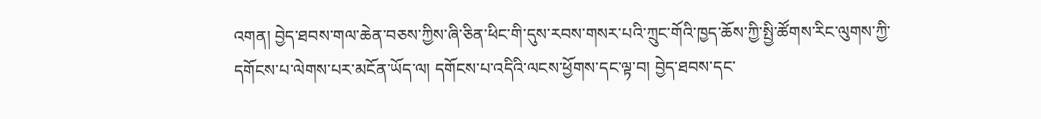འགན། བྱེད་ཐབས་གལ་ཆེན་བཅས་ཀྱིས་ཞི་ཅིན་ཕིང་གི་དུས་རབས་གསར་པའི་ཀྲུང་གོའི་ཁྱད་ཆོས་ཀྱི་སྤྱི་ཚོགས་རིང་ལུགས་ཀྱི་དགོངས་པ་ལེགས་པར་མངོན་ཡོད་ལ། དགོངས་པ་འདིའི་ལངས་ཕྱོགས་དང་ལྟ་བ། བྱེད་ཐབས་དང་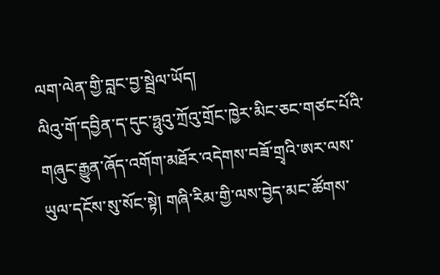ལག་ལེན་གྱི་བླང་བྱ་སྦྲེལ་ཡོད།
ལིའུ་གོ་དབྱིན་ད་དུང་ཧྥུའུ་ཀྲོའུ་གྲོང་ཁྱེར་མིང་ཅང་གཙང་པོའི་གཞུང་རྒྱུན་ཞོད་འགོག་མཐོར་འདེགས་བཟོ་གྲྭའི་ཨར་ལས་ཡུལ་དངོས་སུ་སོང་སྟེ། གཞི་རིམ་གྱི་ལས་བྱེད་མང་ཚོགས་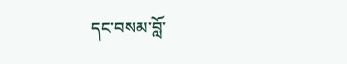དང་བསམ་བློ་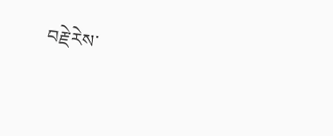བརྗེ་རེས་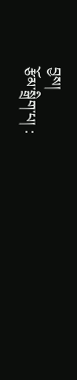བྱས།
རྩོམ་སྒྲིག་པ། :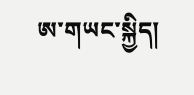ཨ་གཡང་སྐྱིད།